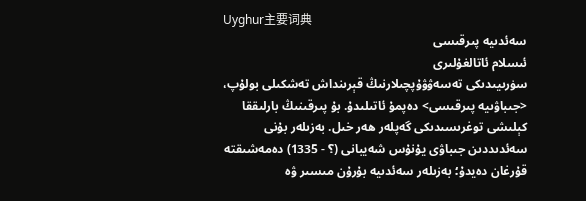Uyghur主要词典
سەئدىيە پىرقىسى
ئىسلام ئاتالغۇلىرى
سۈرىيىدىكى تەسەۋۋۇپچىلارنىڭ قېرىنداش تەشكىلى بولۇپ، <جىباۋىيە پىرقىسى> دەپمۇ ئاتىلىدۇ. بۇ پىرقىنىڭ بارلىققا كېلىشى توغرىسىدىكى گەپلەر ھەر خىل. بەزىلەر بۇنى سەئدىددىن جىباۋى يۇنۇس شەيبانى (؟ - 1335) دەمەشىقتە قۇرغان دەيدۇ؛ بەزىلەر سەئدىيە بۇرۇن مىسىر ۋە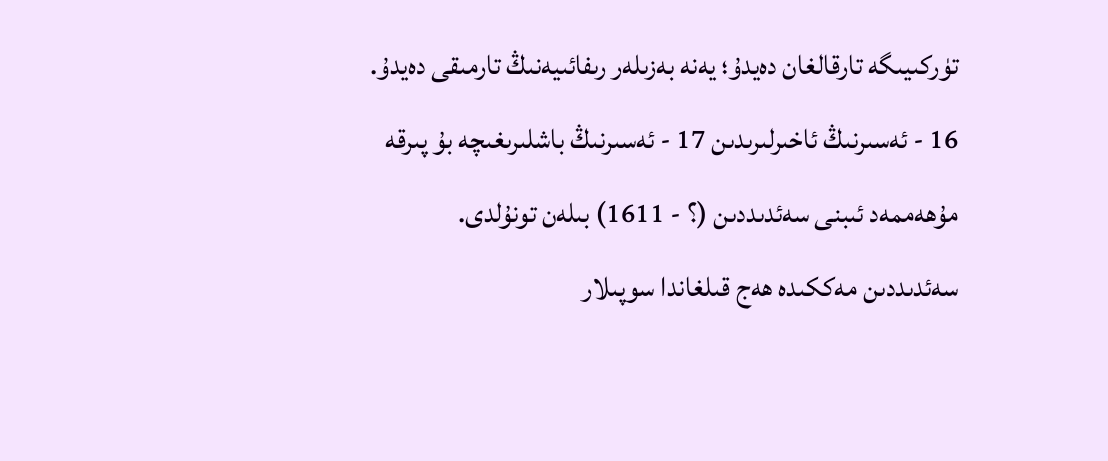تۈركىيىگە تارقالغان دەيدۇ؛ يەنە بەزىلەر رىفائىيەنىڭ تارمىقى دەيدۇ. 16 - ئەسىرنىڭ ئاخىرلىرىدىن 17 - ئەسىرنىڭ باشلىرىغىچە بۇ پىرقە مۇھەممەد ئىبنى سەئدىددىن (؟ - 1611) بىلەن تونۇلدى. سەئدىددىن مەككىدە ھەج قىلغاندا سوپىلار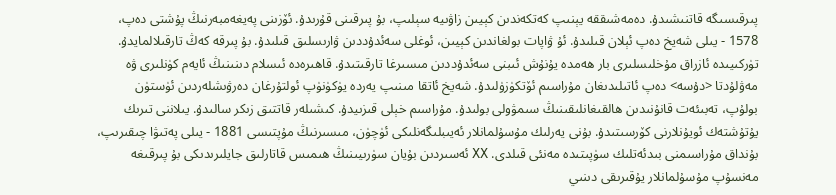پىرقىسىگە قاتنىشىدۇ. دەمەشىققە يېنىپ كەتكەندىن كېيىن زاۋىيە سېلىپ، بۇ پىرقىنى قۇرىدۇ. ئۆزىنى پەيغەمبەرنىڭ پۇشتى دەپ، 1578 - يىلى شەيخ دەپ ئېلان قىلىدۇ. ئۇ ۋاپات بولغاندىن كېيىن، ئوغلى سەئدۇددىن ۋارىسلىق قىلىدۇ. بۇ پىرقە كەڭ تارقىلالمايدۇ. تۈركىيىدە ئازراق مۇخلىسلىرى بار ھەمدە يۇنۇش ئىبنى سەئدۇددىن مىسىرغا تارقىتىدۇ. قاھىرەدە ئىسلام دىنىنىڭ ئايەم كۈنلىرى ۋە مەۋلۇدتا <دۇسە> دەپ ئاتىلىدىغان مۇراسىم ئۆتكۈزۈلىدۇ. شەيخ ئاتقا مىنىپ يەردە يۈكۈنۈپ ئولتۇرغان دەرۋىشلەردىن ئۈستۈن بولۇپ، تەبىئەت قانۇنىدىن ھالقىغانلىقىنىڭ سىمۋولى بولىدۇ. مۇراسىم خېلى قىزىيدۇ. كىشىلەر قاتتىق زىكر سالىدۇ. يىلاننى تىرىك يۇتۇشتەك ئويۇنلارنى كۆرسىتىدۇ. بۇنى يەرلىك مۇسۇلمانلار ئەيىبلىگەنلىكى ئۈچۈن، مىسىرنىڭ مۇپتىسى 1881 - يىلى پەتىۋا چىقىرىپ، بۇنداق مۇراسىمنى بىدئەتلىك سۈپىتىدە مەنئى قىلدى. ⅩⅩ ئەسىردىن بۇيان سۈرىيىنىڭ ھىمىس قاتارلىق جايلىرىدىكى بۇ پىرقىغە مەنسۇپ مۇسۇلمانلار يۇقىرىقى دىنىي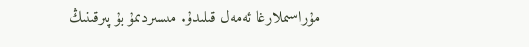مۇراسىملارغا ئەمەل قىلىدۇ. مىسىردىمۇ بۇ پىرقىنىڭ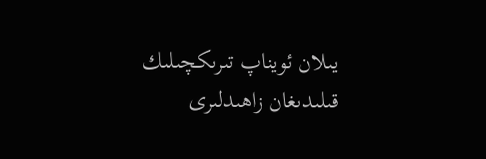يىلان ئويناپ تىرىكچىلىك قىلىدىغان زاھىدلىرى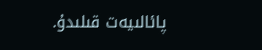پائالىيەت قىلىدۇ.